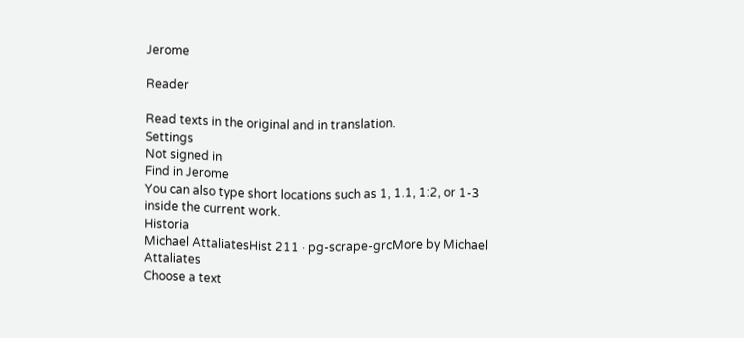Jerome

Reader

Read texts in the original and in translation.
Settings
Not signed in
Find in Jerome
You can also type short locations such as 1, 1.1, 1:2, or 1-3 inside the current work.
Historia
Michael AttaliatesHist 211 · pg-scrape-grcMore by Michael Attaliates
Choose a text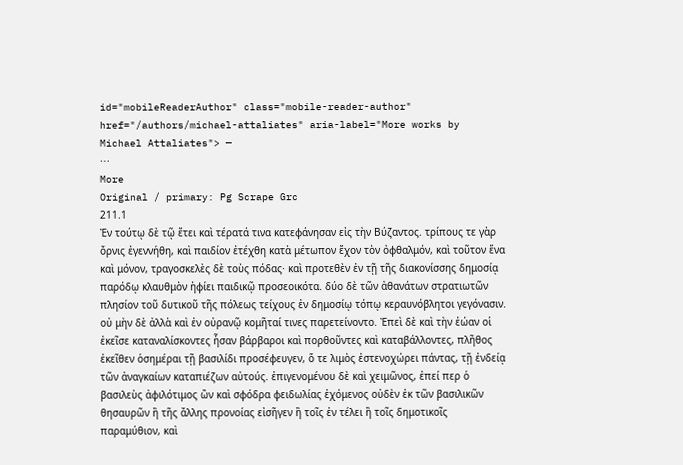id="mobileReaderAuthor" class="mobile-reader-author" href="/authors/michael-attaliates" aria-label="More works by Michael Attaliates"> —
⋯
More
Original / primary: Pg Scrape Grc
211.1
Ἐν τούτῳ δὲ τῷ ἔτει καὶ τέρατά τινα κατεφάνησαν εἰς τὴν Βύζαντος. τρίπους τε γὰρ ὄρνις ἐγεννήθη, καὶ παιδίον ἐτέχθη κατὰ μέτωπον ἔχον τὸν ὀφθαλμόν, καὶ τοῦτον ἕνα καὶ μόνον, τραγοσκελὲς δὲ τοὺς πόδας· καὶ προτεθὲν ἐν τῇ τῆς διακονίσσης δημοσίᾳ παρόδῳ κλαυθμὸν ἠφίει παιδικῷ προσεοικότα. δύο δὲ τῶν ἀθανάτων στρατιωτῶν πλησίον τοῦ δυτικοῦ τῆς πόλεως τείχους ἐν δημοσίῳ τόπῳ κεραυνόβλητοι γεγόνασιν. οὐ μὴν δὲ ἀλλὰ καὶ ἐν οὐρανῷ κομῆταί τινες παρετείνοντο. Ἐπεὶ δὲ καὶ τὴν ἑώαν οἱ ἐκεῖσε καταναλίσκοντες ἦσαν βάρβαροι καὶ πορθοῦντες καὶ καταβάλλοντες, πλῆθος ἐκεῖθεν ὁσημέραι τῇ βασιλίδι προσέφευγεν, ὅ τε λιμὸς ἐστενοχώρει πάντας, τῇ ἐνδείᾳ τῶν ἀναγκαίων καταπιέζων αὐτούς. ἐπιγενομένου δὲ καὶ χειμῶνος, ἐπεί περ ὁ βασιλεὺς ἀφιλότιμος ὢν καὶ σφόδρα φειδωλίας ἐχόμενος οὐδὲν ἐκ τῶν βασιλικῶν θησαυρῶν ἢ τῆς ἄλλης προνοίας εἰσῆγεν ἢ τοῖς ἐν τέλει ἢ τοῖς δημοτικοῖς παραμύθιον, καὶ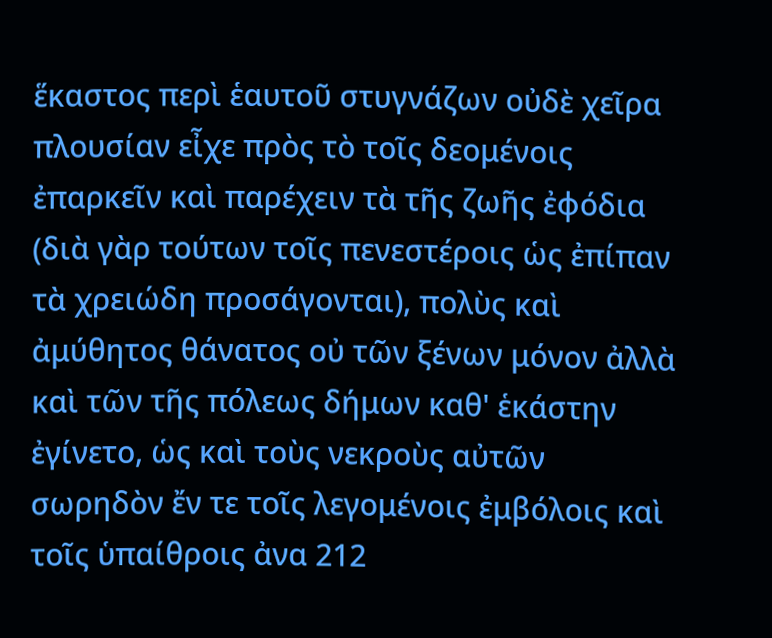ἕκαστος περὶ ἑαυτοῦ στυγνάζων οὐδὲ χεῖρα πλουσίαν εἶχε πρὸς τὸ τοῖς δεομένοις ἐπαρκεῖν καὶ παρέχειν τὰ τῆς ζωῆς ἐφόδια (διὰ γὰρ τούτων τοῖς πενεστέροις ὡς ἐπίπαν τὰ χρειώδη προσάγονται), πολὺς καὶ ἀμύθητος θάνατος οὐ τῶν ξένων μόνον ἀλλὰ καὶ τῶν τῆς πόλεως δήμων καθ' ἑκάστην ἐγίνετο, ὡς καὶ τοὺς νεκροὺς αὐτῶν σωρηδὸν ἔν τε τοῖς λεγομένοις ἐμβόλοις καὶ τοῖς ὑπαίθροις ἀνα 212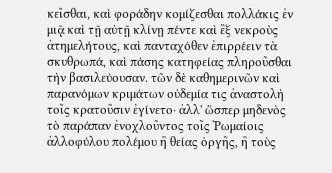κεῖσθαι, καὶ φοράδην κομίζεσθαι πολλάκις ἐν μιᾷ καὶ τῇ αὐτῇ κλίνῃ πέντε καὶ ἓξ νεκροὺς ἀτημελήτους, καὶ πανταχόθεν ἐπιρρέειν τὰ σκυθρωπά, καὶ πάσης κατηφείας πληροῦσθαι τὴν βασιλεύουσαν. τῶν δὲ καθημερινῶν καὶ παρανόμων κριμάτων οὐδεμία τις ἀναστολὴ τοῖς κρατοῦσιν ἐγίνετο· ἀλλ' ὥσπερ μηδενὸς τὸ παράπαν ἐνοχλοῦντος τοῖς Ῥωμαίοις ἀλλοφύλου πολέμου ἢ θείας ὀργῆς, ἢ τοὺς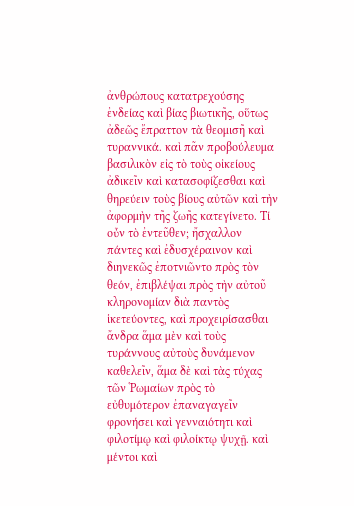ἀνθρώπους κατατρεχούσης ἐνδείας καὶ βίας βιωτικῆς, οὕτως ἀδεῶς ἔπραττον τὰ θεομισῆ καὶ τυραννικά. καὶ πᾶν προβούλευμα βασιλικὸν εἰς τὸ τοὺς οἰκείους ἀδικεῖν καὶ κατασοφίζεσθαι καὶ θηρεύειν τοὺς βίους αὐτῶν καὶ τὴν ἀφορμὴν τῆς ζωῆς κατεγίνετο. Τί οὖν τὸ ἐντεῦθεν; ἤσχαλλον πάντες καὶ ἐδυσχέραινον καὶ διηνεκῶς ἐποτνιῶντο πρὸς τὸν θεόν, ἐπιβλέψαι πρὸς τὴν αὐτοῦ κληρονομίαν διὰ παντὸς ἱκετεύοντες, καὶ προχειρίσασθαι ἄνδρα ἅμα μὲν καὶ τοὺς τυράννους αὐτοὺς δυνάμενον καθελεῖν, ἅμα δὲ καὶ τὰς τύχας τῶν Ῥωμαίων πρὸς τὸ εὐθυμότερον ἐπαναγαγεῖν φρονήσει καὶ γενναιότητι καὶ φιλοτίμῳ καὶ φιλοίκτῳ ψυχῇ. καὶ μέντοι καὶ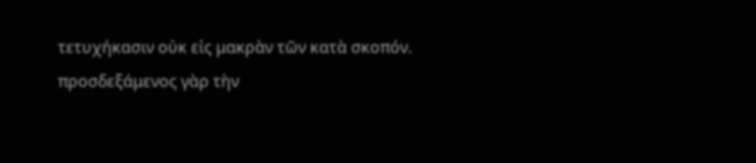τετυχήκασιν οὐκ εἰς μακρὰν τῶν κατὰ σκοπόν. προσδεξάμενος γὰρ τὴν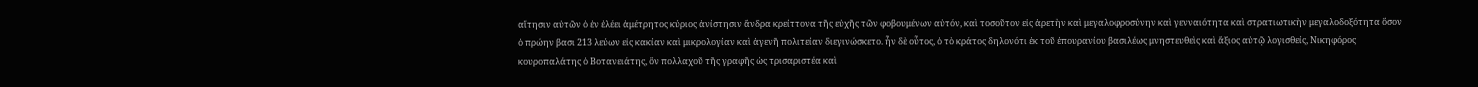αἴτησιν αὐτῶν ὁ ἐν ἐλέει ἀμέτρητος κύριος ἀνίστησιν ἄνδρα κρείττονα τῆς εὐχῆς τῶν φοβουμένων αὐτόν, καὶ τοσοῦτον εἰς ἀρετὴν καὶ μεγαλοφροσύνην καὶ γενναιότητα καὶ στρατιωτικὴν μεγαλοδοξότητα ὅσον ὁ πρώην βασι 213 λεύων εἰς κακίαν καὶ μικρολογίαν καὶ ἀγενῆ πολιτείαν διεγινώσκετο. ἦν δὲ οὗτος, ὁ τὸ κράτος δηλονότι ἐκ τοῦ ἐπουρανίου βασιλέως μνηστευθεὶς καὶ ἄξιος αὐτῷ λογισθείς, Νικηφόρος κουροπαλάτης ὁ Βοτανειάτης, ὃν πολλαχοῦ τῆς γραφῆς ὡς τρισαριστέα καὶ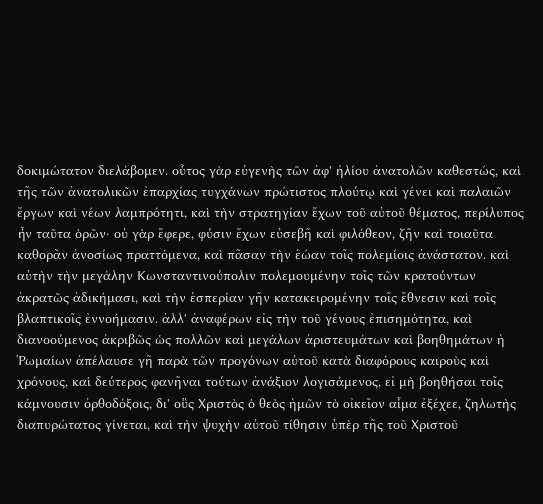δοκιμώτατον διελάβομεν. οὗτος γὰρ εὐγενὴς τῶν ἀφ' ἡλίου ἀνατολῶν καθεστώς, καὶ τῆς τῶν ἀνατολικῶν ἐπαρχίας τυγχάνων πρώτιστος πλούτῳ καὶ γένει καὶ παλαιῶν ἔργων καὶ νέων λαμπρότητι, καὶ τὴν στρατηγίαν ἔχων τοῦ αὐτοῦ θέματος, περίλυπος ἦν ταῦτα ὁρῶν· οὐ γὰρ ἔφερε, φύσιν ἔχων εὐσεβῆ καὶ φιλόθεον, ζῆν καὶ τοιαῦτα καθορᾶν ἀνοσίως πραττόμενα, καὶ πᾶσαν τὴν ἑώαν τοῖς πολεμίοις ἀνάστατον. καὶ αὐτὴν τὴν μεγάλην Κωνσταντινούπολιν πολεμουμένην τοῖς τῶν κρατούντων ἀκρατῶς ἀδικήμασι, καὶ τὴν ἑσπερίαν γῆν κατακειρομένην τοῖς ἔθνεσιν καὶ τοῖς βλαπτικοῖς ἐννοήμασιν. ἀλλ' ἀναφέρων εἰς τὴν τοῦ γένους ἐπισημότητα, καὶ διανοούμενος ἀκριβῶς ὡς πολλῶν καὶ μεγάλων ἀριστευμάτων καὶ βοηθημάτων ἡ Ῥωμαίων ἀπέλαυσε γῆ παρὰ τῶν προγόνων αὐτοῦ κατὰ διαφόρους καιροὺς καὶ χρόνους, καὶ δεύτερος φανῆναι τούτων ἀνάξιον λογισάμενος, εἰ μὴ βοηθήσαι τοῖς κάμνουσιν ὀρθοδόξοις, δι' οὓς Χριστὸς ὁ θεὸς ἡμῶν τὸ οἰκεῖον αἷμα ἐξέχεε, ζηλωτὴς διαπυρώτατος γίνεται, καὶ τὴν ψυχὴν αὐτοῦ τίθησιν ὑπὲρ τῆς τοῦ Χριστοῦ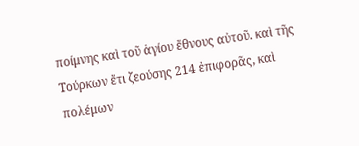ποίμνης καὶ τοῦ ἁγίου ἔθνους αὐτοῦ. καὶ τῆς Τούρκων ἔτι ζεούσης 214 ἐπιφορᾶς, καὶ πολέμων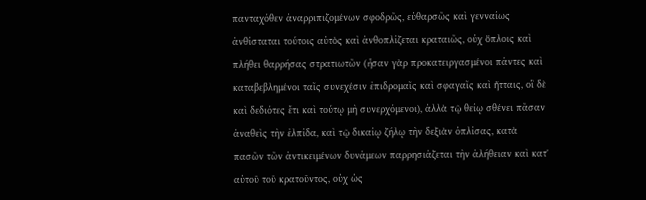πανταχόθεν ἀναρριπιζομένων σφοδρῶς, εὐθαρσῶς καὶ γενναίως ἀνθίσταται τούτοις αὐτὸς καὶ ἀνθοπλίζεται κραταιῶς, οὐχ ὅπλοις καὶ πλήθει θαρρήσας στρατιωτῶν (ἦσαν γὰρ προκατειργασμένοι πάντες καὶ καταβεβλημένοι ταῖς συνεχέσιν ἐπιδρομαῖς καὶ σφαγαῖς καὶ ἥτταις, οἳ δὲ καὶ δεδιότες ἔτι καὶ τούτῳ μὴ συνερχόμενοι), ἀλλὰ τῷ θείῳ σθένει πᾶσαν ἀναθεὶς τὴν ἐλπίδα, καὶ τῷ δικαίῳ ζήλῳ τὴν δεξιὰν ὁπλίσας, κατὰ πασῶν τῶν ἀντικειμένων δυνάμεων παρρησιάζεται τὴν ἀλήθειαν καὶ κατ' αὐτοῦ τοῦ κρατοῦντος, οὐχ ὡς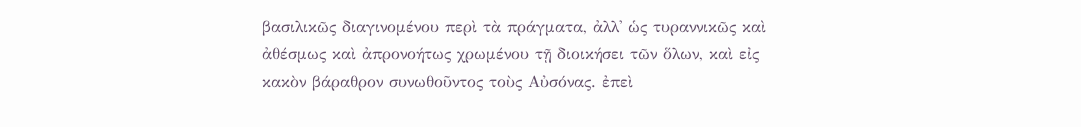βασιλικῶς διαγινομένου περὶ τὰ πράγματα, ἀλλ' ὡς τυραννικῶς καὶ ἀθέσμως καὶ ἀπρονοήτως χρωμένου τῇ διοικήσει τῶν ὅλων, καὶ εἰς κακὸν βάραθρον συνωθοῦντος τοὺς Αὐσόνας. ἐπεὶ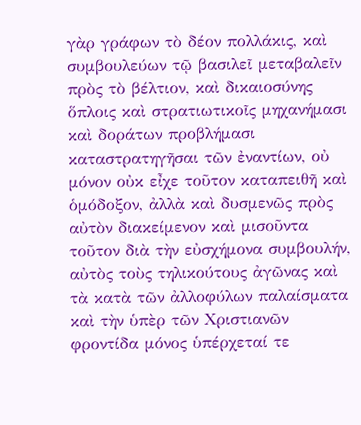γὰρ γράφων τὸ δέον πολλάκις, καὶ συμβουλεύων τῷ βασιλεῖ μεταβαλεῖν πρὸς τὸ βέλτιον, καὶ δικαιοσύνης ὅπλοις καὶ στρατιωτικοῖς μηχανήμασι καὶ δοράτων προβλήμασι καταστρατηγῆσαι τῶν ἐναντίων, οὐ μόνον οὐκ εἶχε τοῦτον καταπειθῆ καὶ ὁμόδοξον, ἀλλὰ καὶ δυσμενῶς πρὸς αὐτὸν διακείμενον καὶ μισοῦντα τοῦτον διὰ τὴν εὐσχήμονα συμβουλήν, αὐτὸς τοὺς τηλικούτους ἀγῶνας καὶ τὰ κατὰ τῶν ἀλλοφύλων παλαίσματα καὶ τὴν ὑπὲρ τῶν Χριστιανῶν φροντίδα μόνος ὑπέρχεταί τε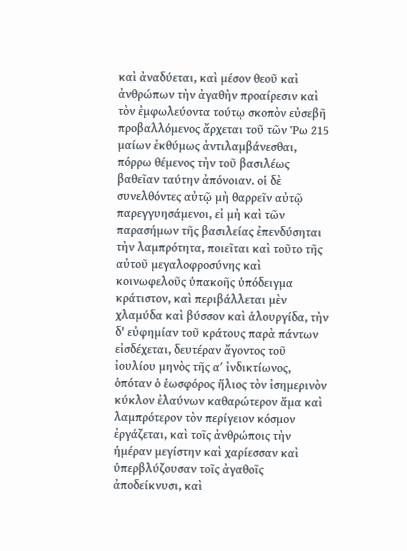καὶ ἀναδύεται, καὶ μέσον θεοῦ καὶ ἀνθρώπων τὴν ἀγαθὴν προαίρεσιν καὶ τὸν ἐμφωλεύοντα τούτῳ σκοπὸν εὐσεβῆ προβαλλόμενος ἄρχεται τοῦ τῶν Ῥω 215 μαίων ἐκθύμως ἀντιλαμβάνεσθαι, πόρρω θέμενος τὴν τοῦ βασιλέως βαθεῖαν ταύτην ἀπόνοιαν. οἱ δὲ συνελθόντες αὐτῷ μὴ θαρρεῖν αὐτῷ παρεγγυησάμενοι, εἰ μὴ καὶ τῶν παρασήμων τῆς βασιλείας ἐπενδύσηται τὴν λαμπρότητα, ποιεῖται καὶ τοῦτο τῆς αὐτοῦ μεγαλοφροσύνης καὶ κοινωφελοῦς ὑπακοῆς ὑπόδειγμα κράτιστον, καὶ περιβάλλεται μὲν χλαμύδα καὶ βύσσον καὶ ἁλουργίδα, τὴν δ' εὐφημίαν τοῦ κράτους παρὰ πάντων εἰσδέχεται, δευτέραν ἄγοντος τοῦ ἰουλίου μηνὸς τῆς αʹ ἰνδικτίωνος, ὁπόταν ὁ ἑωσφόρος ἥλιος τὸν ἰσημερινὸν κύκλον ἐλαύνων καθαρώτερον ἅμα καὶ λαμπρότερον τὸν περίγειον κόσμον ἐργάζεται, καὶ τοῖς ἀνθρώποις τὴν ἡμέραν μεγίστην καὶ χαρίεσσαν καὶ ὑπερβλύζουσαν τοῖς ἀγαθοῖς ἀποδείκνυσι, καὶ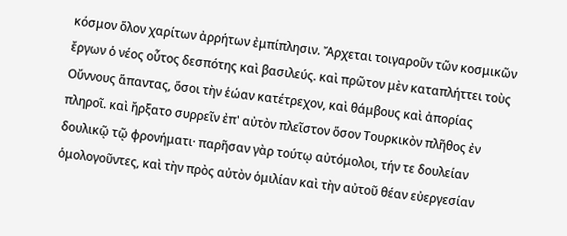κόσμον ὅλον χαρίτων ἀρρήτων ἐμπίπλησιν. Ἄρχεται τοιγαροῦν τῶν κοσμικῶν ἔργων ὁ νέος οὗτος δεσπότης καὶ βασιλεύς. καὶ πρῶτον μὲν καταπλήττει τοὺς Οὔννους ἅπαντας, ὅσοι τὴν ἑώαν κατέτρεχον, καὶ θάμβους καὶ ἀπορίας πληροῖ. καὶ ἤρξατο συρρεῖν ἐπ' αὐτὸν πλεῖστον ὅσον Τουρκικὸν πλῆθος ἐν δουλικῷ τῷ φρονήματι· παρῆσαν γὰρ τούτῳ αὐτόμολοι, τήν τε δουλείαν ὁμολογοῦντες, καὶ τὴν πρὸς αὐτὸν ὁμιλίαν καὶ τὴν αὐτοῦ θέαν εὐεργεσίαν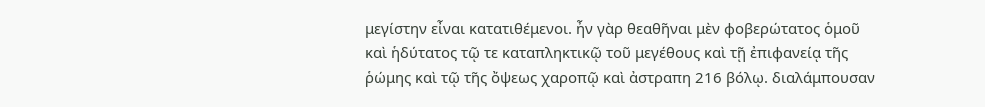μεγίστην εἶναι κατατιθέμενοι. ἦν γὰρ θεαθῆναι μὲν φοβερώτατος ὁμοῦ καὶ ἡδύτατος τῷ τε καταπληκτικῷ τοῦ μεγέθους καὶ τῇ ἐπιφανείᾳ τῆς ῥώμης καὶ τῷ τῆς ὄψεως χαροπῷ καὶ ἀστραπη 216 βόλῳ. διαλάμπουσαν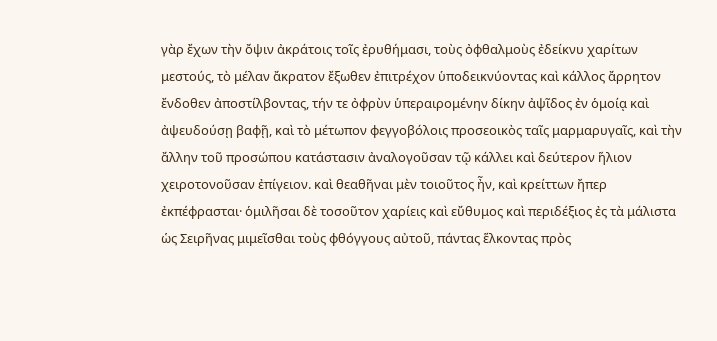γὰρ ἔχων τὴν ὄψιν ἀκράτοις τοῖς ἐρυθήμασι, τοὺς ὀφθαλμοὺς ἐδείκνυ χαρίτων μεστούς, τὸ μέλαν ἄκρατον ἔξωθεν ἐπιτρέχον ὑποδεικνύοντας καὶ κάλλος ἄρρητον ἔνδοθεν ἀποστίλβοντας, τήν τε ὀφρὺν ὑπεραιρομένην δίκην ἀψῖδος ἐν ὁμοίᾳ καὶ ἀψευδούσῃ βαφῇ, καὶ τὸ μέτωπον φεγγοβόλοις προσεοικὸς ταῖς μαρμαρυγαῖς, καὶ τὴν ἄλλην τοῦ προσώπου κατάστασιν ἀναλογοῦσαν τῷ κάλλει καὶ δεύτερον ἥλιον χειροτονοῦσαν ἐπίγειον. καὶ θεαθῆναι μὲν τοιοῦτος ἦν, καὶ κρείττων ἤπερ ἐκπέφρασται· ὁμιλῆσαι δὲ τοσοῦτον χαρίεις καὶ εὔθυμος καὶ περιδέξιος ἐς τὰ μάλιστα ὡς Σειρῆνας μιμεῖσθαι τοὺς φθόγγους αὐτοῦ, πάντας ἕλκοντας πρὸς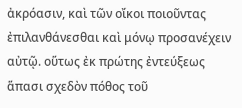ἀκρόασιν, καὶ τῶν οἴκοι ποιοῦντας ἐπιλανθάνεσθαι καὶ μόνῳ προσανέχειν αὐτῷ. οὕτως ἐκ πρώτης ἐντεύξεως ἅπασι σχεδὸν πόθος τοῦ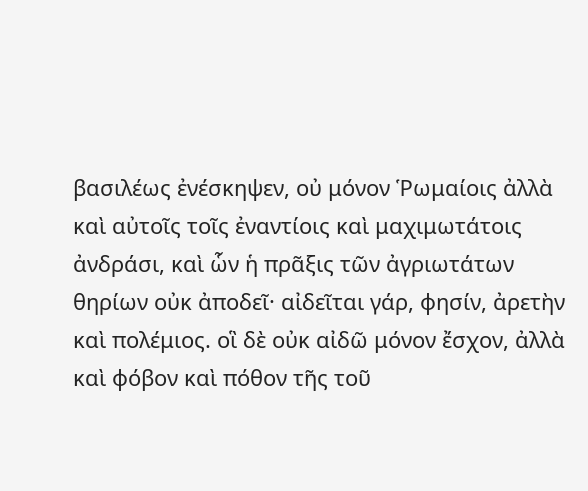βασιλέως ἐνέσκηψεν, οὐ μόνον Ῥωμαίοις ἀλλὰ καὶ αὐτοῖς τοῖς ἐναντίοις καὶ μαχιμωτάτοις ἀνδράσι, καὶ ὧν ἡ πρᾶξις τῶν ἀγριωτάτων θηρίων οὐκ ἀποδεῖ· αἰδεῖται γάρ, φησίν, ἀρετὴν καὶ πολέμιος. οἳ δὲ οὐκ αἰδῶ μόνον ἔσχον, ἀλλὰ καὶ φόβον καὶ πόθον τῆς τοῦ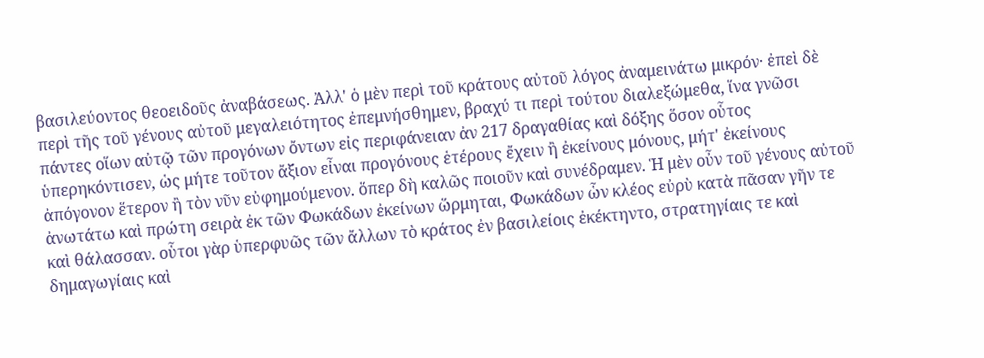βασιλεύοντος θεοειδοῦς ἀναβάσεως. Ἀλλ' ὁ μὲν περὶ τοῦ κράτους αὐτοῦ λόγος ἀναμεινάτω μικρόν· ἐπεὶ δὲ περὶ τῆς τοῦ γένους αὐτοῦ μεγαλειότητος ἐπεμνήσθημεν, βραχύ τι περὶ τούτου διαλεξώμεθα, ἵνα γνῶσι πάντες οἵων αὐτῷ τῶν προγόνων ὄντων εἰς περιφάνειαν ἀν 217 δραγαθίας καὶ δόξης ὅσον οὗτος ὑπερηκόντισεν, ὡς μήτε τοῦτον ἄξιον εἶναι προγόνους ἑτέρους ἔχειν ἢ ἐκείνους μόνους, μήτ' ἐκείνους ἀπόγονον ἕτερον ἢ τὸν νῦν εὐφημούμενον. ὅπερ δὴ καλῶς ποιοῦν καὶ συνέδραμεν. Ἡ μὲν οὖν τοῦ γένους αὐτοῦ ἀνωτάτω καὶ πρώτη σειρὰ ἐκ τῶν Φωκάδων ἐκείνων ὥρμηται, Φωκάδων ὧν κλέος εὐρὺ κατὰ πᾶσαν γῆν τε καὶ θάλασσαν. οὗτοι γὰρ ὑπερφυῶς τῶν ἄλλων τὸ κράτος ἐν βασιλείοις ἐκέκτηντο, στρατηγίαις τε καὶ δημαγωγίαις καὶ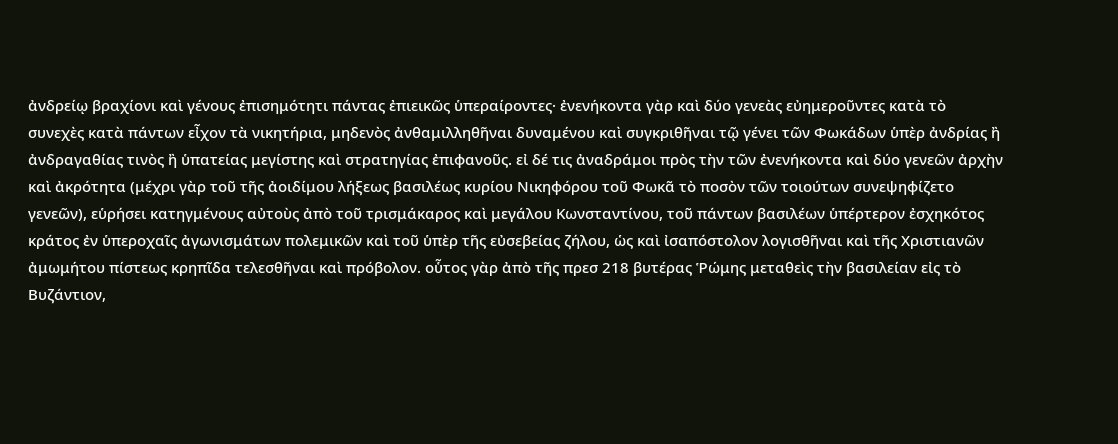ἀνδρείῳ βραχίονι καὶ γένους ἐπισημότητι πάντας ἐπιεικῶς ὑπεραίροντες· ἐνενήκοντα γὰρ καὶ δύο γενεὰς εὐημεροῦντες κατὰ τὸ συνεχὲς κατὰ πάντων εἶχον τὰ νικητήρια, μηδενὸς ἀνθαμιλληθῆναι δυναμένου καὶ συγκριθῆναι τῷ γένει τῶν Φωκάδων ὑπὲρ ἀνδρίας ἢ ἀνδραγαθίας τινὸς ἢ ὑπατείας μεγίστης καὶ στρατηγίας ἐπιφανοῦς. εἰ δέ τις ἀναδράμοι πρὸς τὴν τῶν ἐνενήκοντα καὶ δύο γενεῶν ἀρχὴν καὶ ἀκρότητα (μέχρι γὰρ τοῦ τῆς ἀοιδίμου λήξεως βασιλέως κυρίου Νικηφόρου τοῦ Φωκᾶ τὸ ποσὸν τῶν τοιούτων συνεψηφίζετο γενεῶν), εὑρήσει κατηγμένους αὐτοὺς ἀπὸ τοῦ τρισμάκαρος καὶ μεγάλου Κωνσταντίνου, τοῦ πάντων βασιλέων ὑπέρτερον ἐσχηκότος κράτος ἐν ὑπεροχαῖς ἀγωνισμάτων πολεμικῶν καὶ τοῦ ὑπὲρ τῆς εὐσεβείας ζήλου, ὡς καὶ ἰσαπόστολον λογισθῆναι καὶ τῆς Χριστιανῶν ἀμωμήτου πίστεως κρηπῖδα τελεσθῆναι καὶ πρόβολον. οὗτος γὰρ ἀπὸ τῆς πρεσ 218 βυτέρας Ῥώμης μεταθεὶς τὴν βασιλείαν εἰς τὸ Βυζάντιον,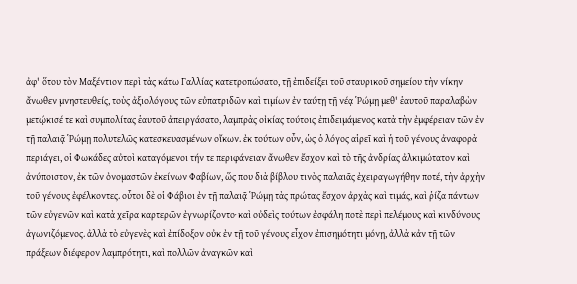ἀφ' ὅτου τὸν Μαξέντιον περὶ τὰς κάτω Γαλλίας κατετροπώσατο, τῇ ἐπιδείξει τοῦ σταυρικοῦ σημείου τὴν νίκην ἄνωθεν μνηστευθείς, τοὺς ἀξιολόγους τῶν εὐπατριδῶν καὶ τιμίων ἐν ταύτῃ τῇ νέᾳ Ῥώμῃ μεθ' ἑαυτοῦ παραλαβὼν μετῴκισέ τε καὶ συμπολίτας ἑαυτοῦ ἀπειργάσατο, λαμπρὰς οἰκίας τούτοις ἐπιδειμάμενος κατὰ τὴν ἐμφέρειαν τῶν ἐν τῇ παλαιᾷ Ῥώμῃ πολυτελῶς κατεσκευασμένων οἴκων. ἐκ τούτων οὖν, ὡς ὁ λόγος αἱρεῖ καὶ ἡ τοῦ γένους ἀναφορὰ περιάγει, οἱ Φωκάδες αὐτοὶ καταγόμενοι τήν τε περιφάνειαν ἄνωθεν ἔσχον καὶ τὸ τῆς ἀνδρίας ἀλκιμώτατον καὶ ἀνύποιστον, ἐκ τῶν ὀνομαστῶν ἐκείνων Φαβίων, ὥς που διὰ βίβλου τινὸς παλαιᾶς ἐχειραγωγήθην ποτέ, τὴν ἀρχὴν τοῦ γένους ἐφέλκοντες. οὗτοι δὲ οἱ Φάβιοι ἐν τῇ παλαιᾷ Ῥώμῃ τὰς πρώτας ἔσχον ἀρχὰς καὶ τιμάς, καὶ ῥίζα πάντων τῶν εὐγενῶν καὶ κατὰ χεῖρα καρτερῶν ἐγνωρίζοντο· καὶ οὐδεὶς τούτων ἐσφάλη ποτὲ περὶ πελέμους καὶ κινδύνους ἀγωνιζόμενος. ἀλλὰ τὸ εὐγενὲς καὶ ἐπίδοξον οὐκ ἐν τῇ τοῦ γένους εἶχον ἐπισημότητι μόνῃ, ἀλλὰ κἀν τῇ τῶν πράξεων διέφερον λαμπρότητι, καὶ πολλῶν ἀναγκῶν καὶ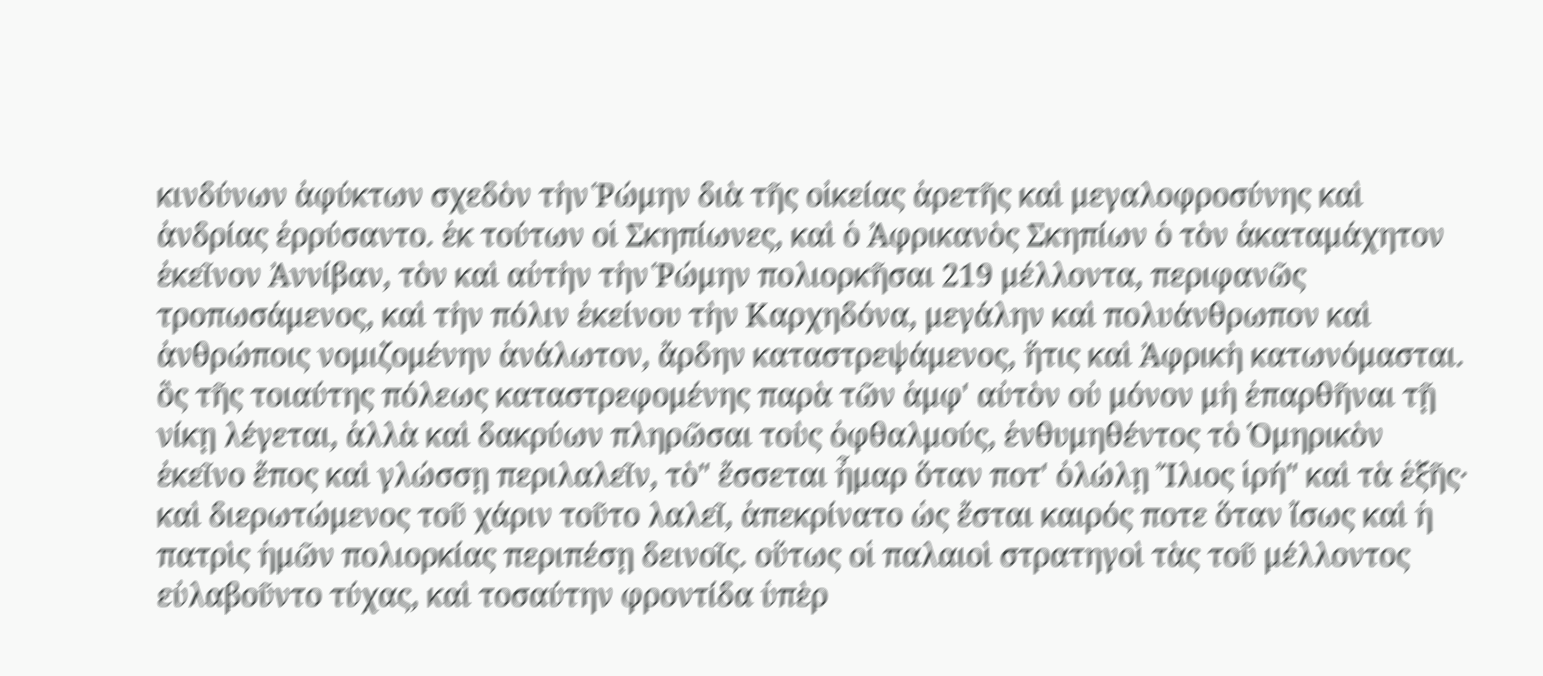κινδύνων ἀφύκτων σχεδὸν τὴν Ῥώμην διὰ τῆς οἰκείας ἀρετῆς καὶ μεγαλοφροσύνης καὶ ἀνδρίας ἐρρύσαντο. ἐκ τούτων οἱ Σκηπίωνες, καὶ ὁ Ἀφρικανὸς Σκηπίων ὁ τὸν ἀκαταμάχητον ἐκεῖνον Ἀννίβαν, τὸν καὶ αὐτὴν τὴν Ῥώμην πολιορκῆσαι 219 μέλλοντα, περιφανῶς τροπωσάμενος, καὶ τὴν πόλιν ἐκείνου τὴν Καρχηδόνα, μεγάλην καὶ πολυάνθρωπον καὶ ἀνθρώποις νομιζομένην ἀνάλωτον, ἄρδην καταστρεψάμενος, ἥτις καὶ Ἀφρικὴ κατωνόμασται. ὃς τῆς τοιαύτης πόλεως καταστρεφομένης παρὰ τῶν ἀμφ' αὐτὸν οὐ μόνον μὴ ἐπαρθῆναι τῇ νίκῃ λέγεται, ἀλλὰ καὶ δακρύων πληρῶσαι τοὺς ὀφθαλμούς, ἐνθυμηθέντος τὸ Ὁμηρικὸν ἐκεῖνο ἔπος καὶ γλώσσῃ περιλαλεῖν, τὸ" ἔσσεται ἦμαρ ὅταν ποτ' ὀλώλῃ Ἴλιος ἱρή" καὶ τὰ ἑξῆς· καὶ διερωτώμενος τοῦ χάριν τοῦτο λαλεῖ, ἀπεκρίνατο ὡς ἔσται καιρός ποτε ὅταν ἴσως καὶ ἡ πατρὶς ἡμῶν πολιορκίας περιπέσῃ δεινοῖς. οὕτως οἱ παλαιοὶ στρατηγοὶ τὰς τοῦ μέλλοντος εὐλαβοῦντο τύχας, καὶ τοσαύτην φροντίδα ὑπὲρ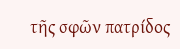τῆς σφῶν πατρίδος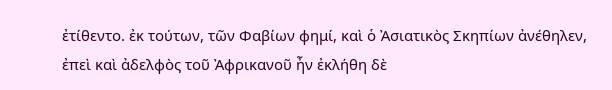ἐτίθεντο. ἐκ τούτων, τῶν Φαβίων φημί, καὶ ὁ Ἀσιατικὸς Σκηπίων ἀνέθηλεν, ἐπεὶ καὶ ἀδελφὸς τοῦ Ἀφρικανοῦ ἦν ἐκλήθη δὲ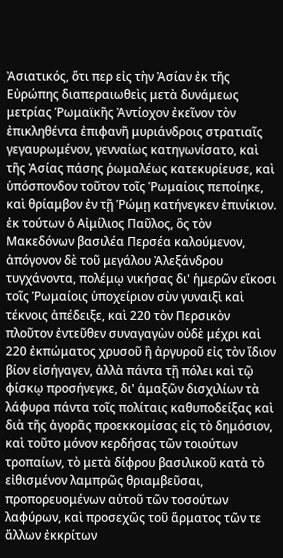Ἀσιατικός, ὅτι περ εἰς τὴν Ἀσίαν ἐκ τῆς Εὐρώπης διαπεραιωθεὶς μετὰ δυνάμεως μετρίας Ῥωμαϊκῆς Ἀντίοχον ἐκεῖνον τὸν ἐπικληθέντα ἐπιφανῆ μυριάνδροις στρατιαῖς γεγαυρωμένον, γενναίως κατηγωνίσατο, καὶ τῆς Ἀσίας πάσης ῥωμαλέως κατεκυρίευσε, καὶ ὑπόσπονδον τοῦτον τοῖς Ῥωμαίοις πεποίηκε, καὶ θρίαμβον ἐν τῇ Ῥώμῃ κατήνεγκεν ἐπινίκιον. ἐκ τούτων ὁ Αἰμίλιος Παῦλος, ὃς τὸν Μακεδόνων βασιλέα Περσέα καλούμενον, ἀπόγονον δὲ τοῦ μεγάλου Ἀλεξάνδρου τυγχάνοντα, πολέμῳ νικήσας δι' ἡμερῶν εἴκοσι τοῖς Ῥωμαίοις ὑποχείριον σὺν γυναιξὶ καὶ τέκνοις ἀπέδειξε, καὶ 220 τὸν Περσικὸν πλοῦτον ἐντεῦθεν συναγαγὼν οὐδὲ μέχρι καὶ 220 ἐκπώματος χρυσοῦ ἢ ἀργυροῦ εἰς τὸν ἴδιον βίον εἰσήγαγεν, ἀλλὰ πάντα τῇ πόλει καὶ τῷ φίσκῳ προσήνεγκε, δι' ἁμαξῶν δισχιλίων τὰ λάφυρα πάντα τοῖς πολίταις καθυποδείξας καὶ διὰ τῆς ἀγορᾶς προεκκομίσας εἰς τὸ δημόσιον, καὶ τοῦτο μόνον κερδήσας τῶν τοιούτων τροπαίων, τὸ μετὰ δίφρου βασιλικοῦ κατὰ τὸ εἰθισμένον λαμπρῶς θριαμβεῦσαι, προπορευομένων αὐτοῦ τῶν τοσούτων λαφύρων, καὶ προσεχῶς τοῦ ἅρματος τῶν τε ἄλλων ἐκκρίτων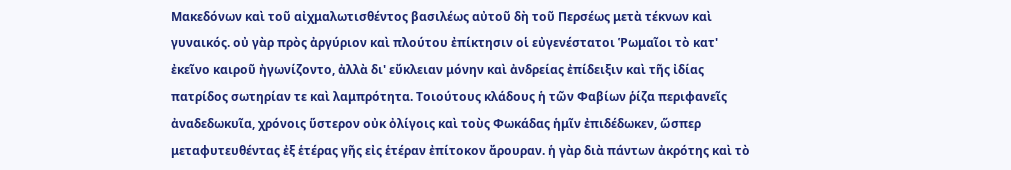Μακεδόνων καὶ τοῦ αἰχμαλωτισθέντος βασιλέως αὐτοῦ δὴ τοῦ Περσέως μετὰ τέκνων καὶ γυναικός. οὐ γὰρ πρὸς ἀργύριον καὶ πλούτου ἐπίκτησιν οἱ εὐγενέστατοι Ῥωμαῖοι τὸ κατ' ἐκεῖνο καιροῦ ἠγωνίζοντο, ἀλλὰ δι' εὔκλειαν μόνην καὶ ἀνδρείας ἐπίδειξιν καὶ τῆς ἰδίας πατρίδος σωτηρίαν τε καὶ λαμπρότητα. Τοιούτους κλάδους ἡ τῶν Φαβίων ῥίζα περιφανεῖς ἀναδεδωκυῖα, χρόνοις ὕστερον οὐκ ὀλίγοις καὶ τοὺς Φωκάδας ἡμῖν ἐπιδέδωκεν, ὥσπερ μεταφυτευθέντας ἐξ ἑτέρας γῆς εἰς ἑτέραν ἐπίτοκον ἄρουραν. ἡ γὰρ διὰ πάντων ἀκρότης καὶ τὸ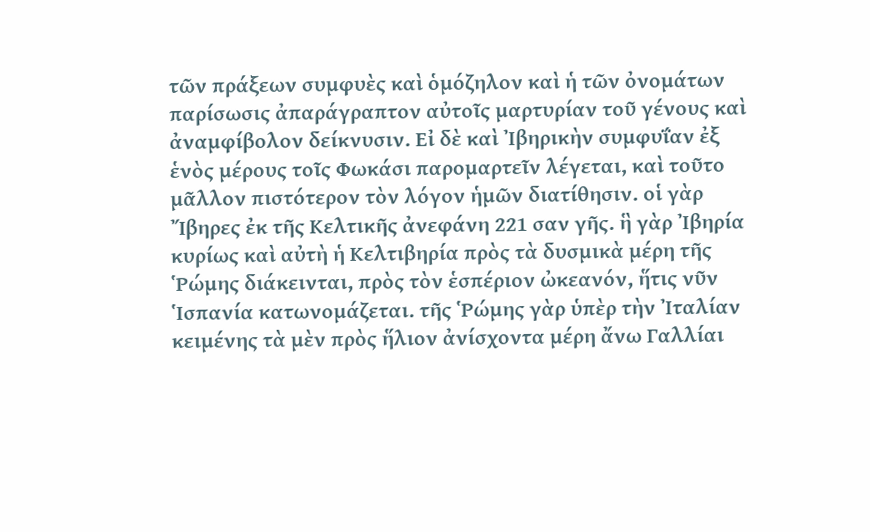τῶν πράξεων συμφυὲς καὶ ὁμόζηλον καὶ ἡ τῶν ὀνομάτων παρίσωσις ἀπαράγραπτον αὐτοῖς μαρτυρίαν τοῦ γένους καὶ ἀναμφίβολον δείκνυσιν. Εἰ δὲ καὶ Ἰβηρικὴν συμφυΐαν ἐξ ἑνὸς μέρους τοῖς Φωκάσι παρομαρτεῖν λέγεται, καὶ τοῦτο μᾶλλον πιστότερον τὸν λόγον ἡμῶν διατίθησιν. οἱ γὰρ Ἴβηρες ἐκ τῆς Κελτικῆς ἀνεφάνη 221 σαν γῆς. ἣ γὰρ Ἰβηρία κυρίως καὶ αὐτὴ ἡ Κελτιβηρία πρὸς τὰ δυσμικὰ μέρη τῆς Ῥώμης διάκεινται, πρὸς τὸν ἑσπέριον ὠκεανόν, ἥτις νῦν Ἱσπανία κατωνομάζεται. τῆς Ῥώμης γὰρ ὑπὲρ τὴν Ἰταλίαν κειμένης τὰ μὲν πρὸς ἥλιον ἀνίσχοντα μέρη ἄνω Γαλλίαι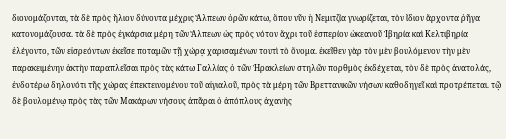διονομάζονται, τὰ δὲ πρὸς ἥλιον δύνοντα μέχρις Ἄλπεων ὀρῶν κάτω, ὅπου νῦν ἡ Νεμιτζία γνωρίζεται, τὸν ἴδιον ἄρχοντα ῥῆγα κατονομάζουσα. τὰ δὲ πρὸς ἐγκάρσια μέρη τῶν Ἄλπεων ὡς πρὸς νότον ἄχρι τοῦ ἑσπερίον ὠκεανοῦ Ἰβηρία καὶ Κελτιβηρία ἐλέγοντο, τῶν εἰσρεόντων ἐκεῖσε ποταμῶν τῇ χώρᾳ χαρισαμένων τουτὶ τὸ ὄνομα. ἐκεῖθεν γὰρ τὸν μὲν βουλόμενον τὴν μὲν παρακειμένην ἀκτὴν παραπλεῖσαι πρὸς τὰς κάτω Γαλλίας ὁ τῶν Ἡρακλείων στηλῶν πορθμὸς ἐκδέχεται, τὸν δὲ πρὸς ἀνατολάς, ἐνδοτέρω δηλονότι τῆς χώρας ἐπεκτεινομένου τοῦ αἰγιαλοῦ, πρὸς τὰ μέρη τῶν Βρεττανικῶν νήσων καθοδηγεῖ καὶ προτρέπεται. τῷ δὲ βουλομένῳ πρὸς τὰς τῶν Μακάρων νήσους ἀπᾶραι ὁ ἀπόπλους ἀχανὴς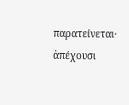παρατείνεται· ἀπέχουσι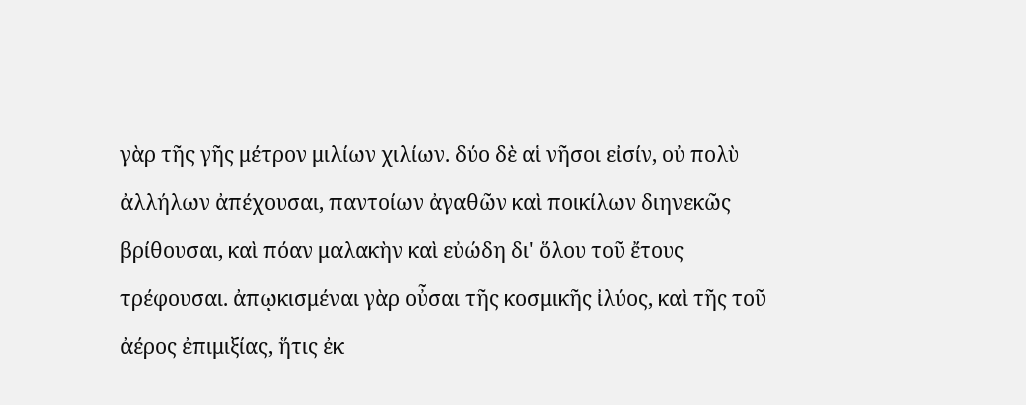γὰρ τῆς γῆς μέτρον μιλίων χιλίων. δύο δὲ αἱ νῆσοι εἰσίν, οὐ πολὺ ἀλλήλων ἀπέχουσαι, παντοίων ἀγαθῶν καὶ ποικίλων διηνεκῶς βρίθουσαι, καὶ πόαν μαλακὴν καὶ εὐώδη δι' ὅλου τοῦ ἔτους τρέφουσαι. ἀπῳκισμέναι γὰρ οὖσαι τῆς κοσμικῆς ἰλύος, καὶ τῆς τοῦ ἀέρος ἐπιμιξίας, ἥτις ἐκ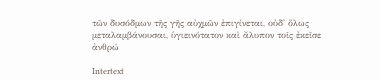τῶν δυσόδμων τῆς γῆς αὐχμῶν ἐπιγίνεται, οὐδ' ὅλως μεταλαμβάνουσαι, ὑγιεινότατον καὶ ἄλυπον τοῖς ἐκεῖσε ἀνθρώ

Intertext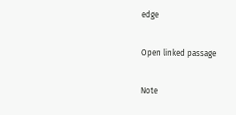edge

Open linked passage

Note